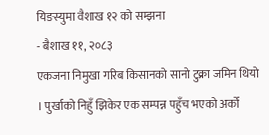यिङस्युमा वैशाख १२ को सम्झना
- बैशाख ११, २०८३
एकजना निमुखा गरिब किसानको सानो टुक्रा जमिन थियो । पुर्खाको निहुँ झिकेर एक सम्पन्न पहुँच भएको अर्को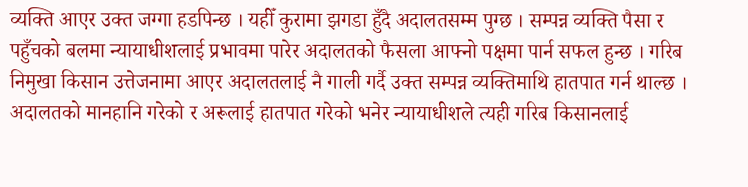व्यक्ति आएर उक्त जग्गा हडपिन्छ । यहीँ कुरामा झगडा हुँदै अदालतसम्म पुग्छ । सम्पन्न व्यक्ति पैसा र पहुँचको बलमा न्यायाधीशलाई प्रभावमा पारेर अदालतको फैसला आफ्नो पक्षमा पार्न सफल हुन्छ । गरिब निमुखा किसान उत्तेजनामा आएर अदालतलाई नै गाली गर्दै उक्त सम्पन्न व्यक्तिमाथि हातपात गर्न थाल्छ । अदालतको मानहानि गरेको र अरूलाई हातपात गरेको भनेर न्यायाधीशले त्यही गरिब किसानलाई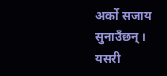अर्को सजाय सुनाउँछन् । यसरी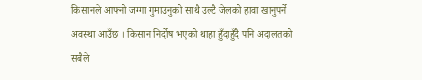किसानले आफ्नो जग्गा गुमाउनुको साथै उल्टै जेलको हावा खानुपर्ने अवस्था आउँछ । किसान निर्दोष भएको थाहा हुँदाहुँदै पनि अदालतको सबैले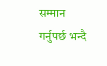सम्मान गर्नुपर्छ भन्दै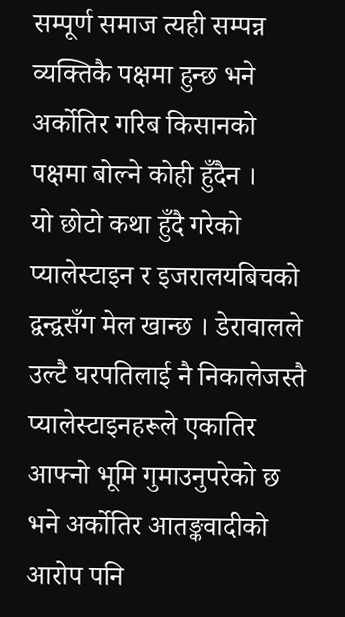सम्पूर्ण समाज त्यही सम्पन्न व्यक्तिकै पक्षमा हुन्छ भने अर्कोतिर गरिब किसानको पक्षमा बोल्ने कोही हुँदैन ।
यो छोटो कथा हुँदै गरेको प्यालेस्टाइन र इजरालयबिचको द्वन्द्वसँग मेल खान्छ । डेरावालले उल्टै घरपतिलाई नै निकालेजस्तै प्यालेस्टाइनहरूले एकातिर आफ्नो भूमि गुमाउनुपरेको छ भने अर्कोतिर आतङ्कवादीको आरोप पनि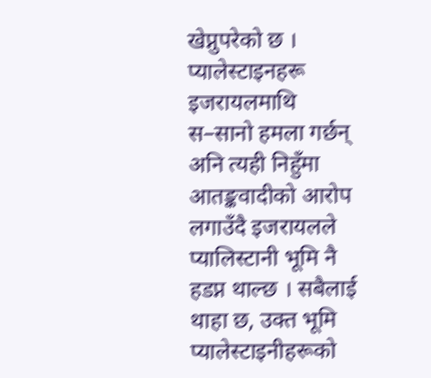खेप्नुपरेको छ । प्यालेस्टाइनहरू इजरायलमाथि स–सानो हमला गर्छन् अनि त्यही निहुँमा आतङ्कवादीको आरोप लगाउँदै इजरायलले प्यालिस्टानी भूमि नै हडप्न थाल्छ । सबैलाई थाहा छ, उक्त भूमि प्यालेस्टाइनीहरूको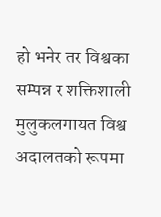हो भनेर तर विश्वका सम्पन्न र शक्तिशाली मुलुकलगायत विश्व अदालतको रूपमा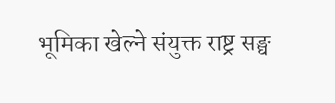भूमिका खेल्ने संयुक्त राष्ट्र सङ्घ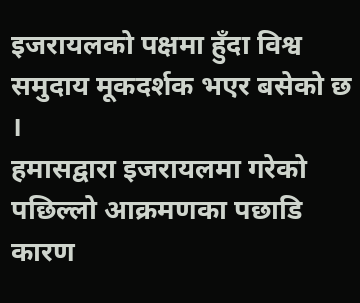इजरायलको पक्षमा हुँदा विश्व समुदाय मूकदर्शक भएर बसेको छ ।
हमासद्वारा इजरायलमा गरेको पछिल्लो आक्रमणका पछाडि कारण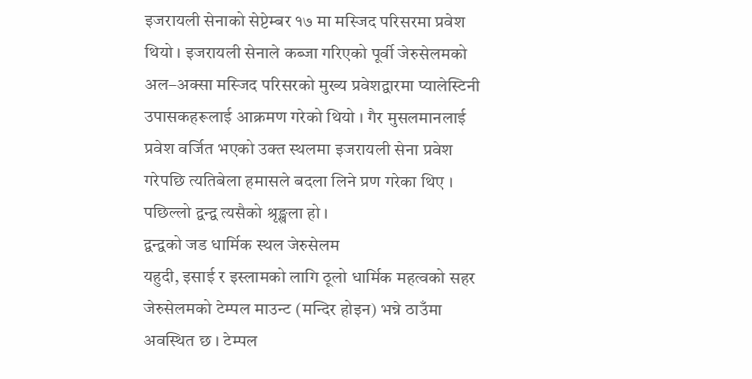इजरायली सेनाको सेप्टेम्बर १७ मा मस्जिद परिसरमा प्रवेश थियो । इजरायली सेनाले कब्जा गरिएको पूर्वी जेरुसेलमको अल–अक्सा मस्जिद परिसरको मुख्य प्रवेशद्वारमा प्यालेस्टिनी उपासकहरूलाई आक्रमण गरेको थियो । गैर मुसलमानलाई प्रवेश वर्जित भएको उक्त स्थलमा इजरायली सेना प्रवेश गरेपछि त्यतिबेला हमासले बदला लिने प्रण गरेका थिए । पछिल्लो द्वन्द्व त्यसैको श्रृङ्खला हो ।
द्वन्द्वको जड धार्मिक स्थल जेरुसेलम
यहुदी, इसाई र इस्लामको लागि ठूलो धार्मिक महत्वको सहर जेरुसेलमको टेम्पल माउन्ट (मन्दिर होइन) भन्ने ठाउँमा अवस्थित छ । टेम्पल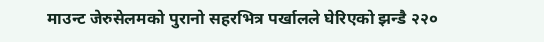माउन्ट जेरुसेलमको पुरानो सहरभित्र पर्खालले घेरिएको झन्डै २२०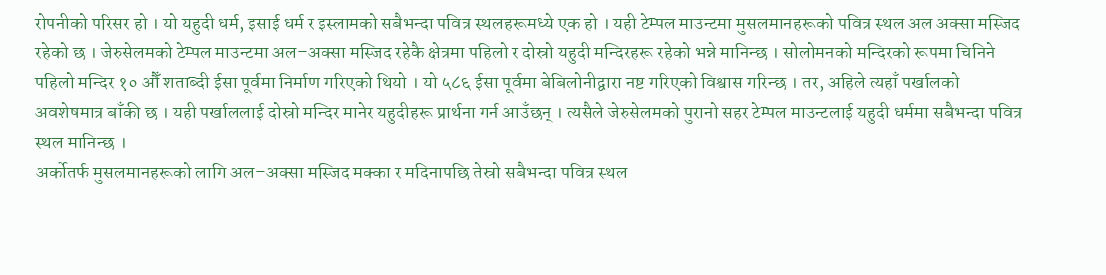रोपनीको परिसर हो । यो यहुदी धर्म, इसाई धर्म र इस्लामको सबैभन्दा पवित्र स्थलहरूमध्ये एक हो । यही टेम्पल माउन्टमा मुसलमानहरूको पवित्र स्थल अल अक्सा मस्जिद रहेको छ । जेरुसेलमको टेम्पल माउन्टमा अल–अक्सा मस्जिद रहेकै क्षेत्रमा पहिलो र दोस्रो यहुदी मन्दिरहरू रहेको भन्ने मानिन्छ । सोलोमनको मन्दिरको रूपमा चिनिने पहिलो मन्दिर १० औँ शताब्दी ईसा पूर्वमा निर्माण गरिएको थियो । यो ५८६ ईसा पूर्वमा बेबिलोनीद्वारा नष्ट गरिएको विश्वास गरिन्छ । तर, अहिले त्यहाँ पर्खालको अवशेषमात्र बाँकी छ । यही पर्खाललाई दोस्रो मन्दिर मानेर यहुदीहरू प्रार्थना गर्न आउँछन् । त्यसैले जेरुसेलमको पुरानो सहर टेम्पल माउन्टलाई यहुदी धर्ममा सबैभन्दा पवित्र स्थल मानिन्छ ।
अर्कोतर्फ मुसलमानहरूको लागि अल–अक्सा मस्जिद मक्का र मदिनापछि तेस्रो सबैभन्दा पवित्र स्थल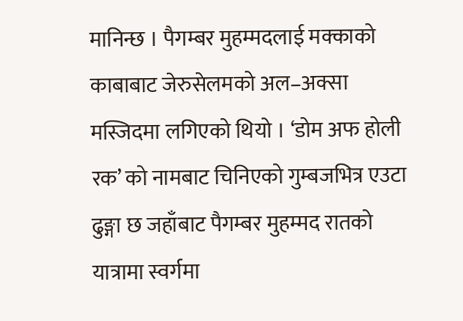मानिन्छ । पैगम्बर मुहम्मदलाई मक्काको काबाबाट जेरुसेलमको अल–अक्सा मस्जिदमा लगिएको थियो । ‘डोम अफ होली रक’ को नामबाट चिनिएको गुम्बजभित्र एउटा ढुङ्गा छ जहाँबाट पैगम्बर मुहम्मद रातको यात्रामा स्वर्गमा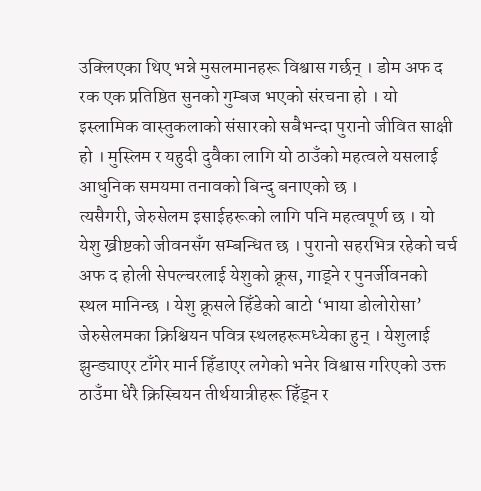उक्लिएका थिए भन्ने मुसलमानहरू विश्वास गर्छन् । डोम अफ द रक एक प्रतिष्ठित सुनको गुम्बज भएको संरचना हो । यो इस्लामिक वास्तुकलाको संसारको सबैभन्दा पुरानो जीवित साक्षी हो । मुस्लिम र यहुदी दुवैका लागि यो ठाउँको महत्वले यसलाई आधुनिक समयमा तनावको बिन्दु बनाएको छ ।
त्यसैगरी, जेरुसेलम इसाईहरूको लागि पनि महत्वपूर्ण छ । यो येशु ख्रीष्टको जीवनसँग सम्बन्धित छ । पुरानो सहरभित्र रहेको चर्च अफ द होली सेपल्चरलाई येशुको क्रूस, गाड्ने र पुनर्जीवनको स्थल मानिन्छ । येशु क्रूसले हिँडेको बाटो ‘भाया डोलोरोसा’ जेरुसेलमका क्रिश्चियन पवित्र स्थलहरूमध्येका हुन् । येशुलाई झुन्ड्याएर टाँगेर मार्न हिँडाएर लगेको भनेर विश्वास गरिएको उक्त ठाउँमा धेरै क्रिस्चियन तीर्थयात्रीहरू हिँड्न र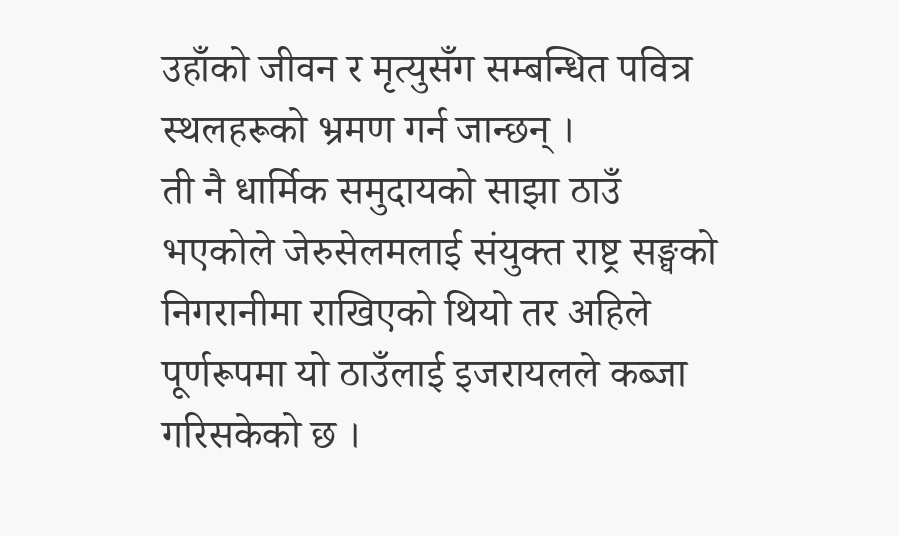उहाँको जीवन र मृत्युसँग सम्बन्धित पवित्र स्थलहरूको भ्रमण गर्न जान्छन् ।
ती नै धार्मिक समुदायको साझा ठाउँ भएकोले जेरुसेलमलाई संयुक्त राष्ट्र सङ्घको निगरानीमा राखिएको थियो तर अहिले पूर्णरूपमा यो ठाउँलाई इजरायलले कब्जा गरिसकेको छ ।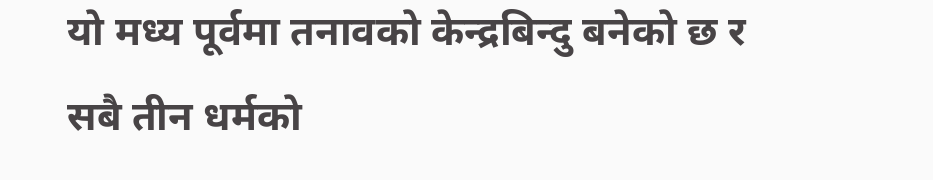यो मध्य पूर्वमा तनावको केन्द्रबिन्दु बनेको छ र सबै तीन धर्मको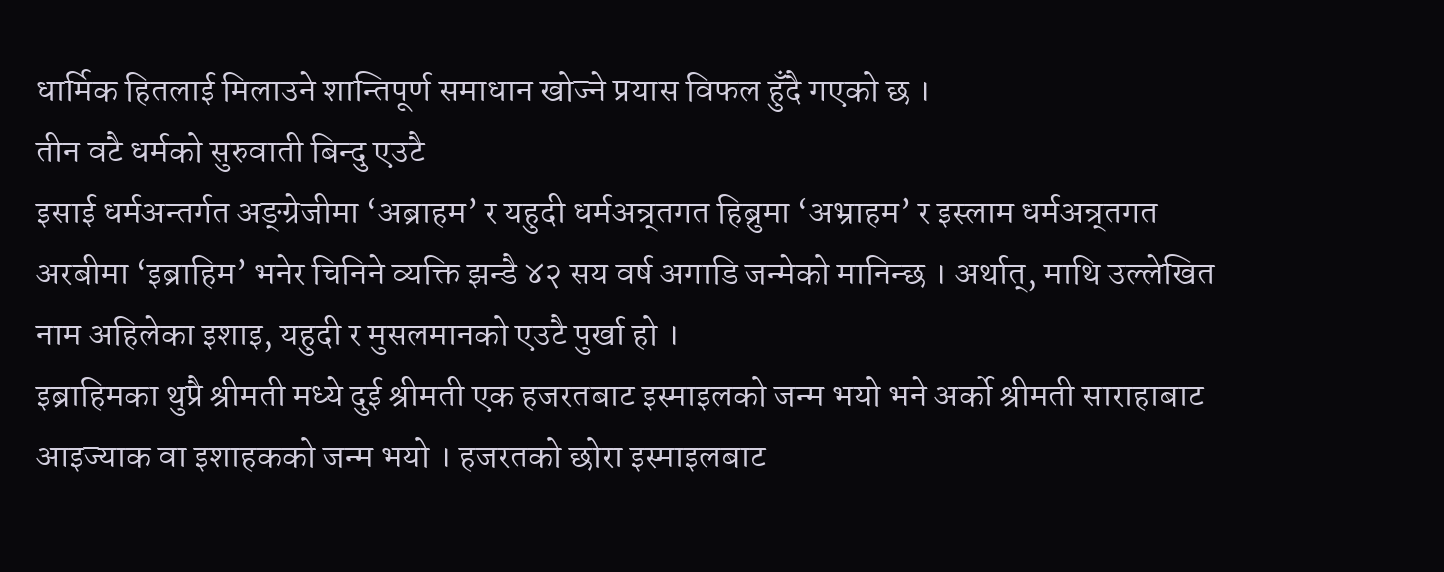धार्मिक हितलाई मिलाउने शान्तिपूर्ण समाधान खोज्ने प्रयास विफल हुँदै गएको छ ।
तीन वटै धर्मको सुरुवाती बिन्दु एउटै
इसाई धर्मअन्तर्गत अङ्ग्रेजीमा ‘अब्राहम’ र यहुदी धर्मअन्र्तगत हिब्रुमा ‘अभ्राहम’ र इस्लाम धर्मअन्र्तगत अरबीमा ‘इब्राहिम’ भनेर चिनिने व्यक्ति झन्डै ४२ सय वर्ष अगाडि जन्मेको मानिन्छ । अर्थात्, माथि उल्लेखित नाम अहिलेका इशाइ, यहुदी र मुसलमानको एउटै पुर्खा हो ।
इब्राहिमका थुप्रै श्रीमती मध्ये दुई श्रीमती एक हजरतबाट इस्माइलको जन्म भयो भने अर्को श्रीमती साराहाबाट आइज्याक वा इशाहकको जन्म भयो । हजरतको छोरा इस्माइलबाट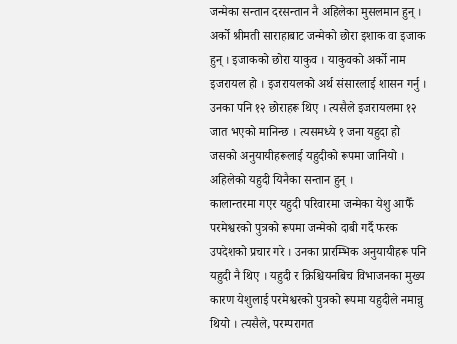जन्मेका सन्तान दरसन्तान नै अहिलेका मुसलमान हुन् । अर्को श्रीमती साराहाबाट जन्मेको छोरा इशाक वा इजाक हुन् । इजाकको छोरा याकुव । याकुवको अर्को नाम इजरायल हो । इजरायलको अर्थ संसारलाई शासन गर्नु । उनका पनि १२ छोराहरू थिए । त्यसैले इजरायलमा १२ जात भएको मानिन्छ । त्यसमध्ये १ जना यहुदा हो जसको अनुयायीहरूलाई यहुदीको रूपमा जानियो । अहिलेको यहुदी यिनैका सन्तान हुन् ।
कालान्तरमा गएर यहुदी परिवारमा जन्मेका येशु आफैँ परमेश्वरको पुत्रको रूपमा जन्मेको दाबी गर्दै फरक उपदेशको प्रचार गरे । उनका प्रारम्भिक अनुयायीहरू पनि यहुदी नै थिए । यहुदी र क्रिश्चियनबिच विभाजनका मुख्य कारण येशुलाई परमेश्वरको पुत्रको रूपमा यहुदीले नमान्नु थियो । त्यसैले, परम्परागत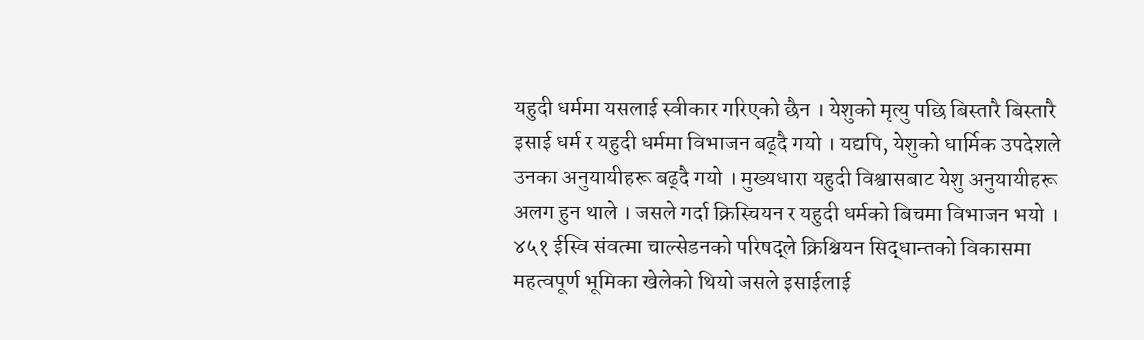यहुदी धर्ममा यसलाई स्वीकार गरिएको छैन । येशुको मृत्यु पछि बिस्तारै बिस्तारै इसाई धर्म र यहुदी धर्ममा विभाजन बढ्दै गयो । यद्यपि, येशुको धार्मिक उपदेशले उनका अनुयायीहरू बढ्दै गयो । मुख्यधारा यहुदी विश्वासबाट येशु अनुयायीहरू अलग हुन थाले । जसले गर्दा क्रिस्चियन र यहुदी धर्मको बिचमा विभाजन भयो । ४५१ ईस्वि संवत्मा चाल्सेडनको परिषद्ले क्रिश्चियन सिद्धान्तको विकासमा महत्वपूर्ण भूमिका खेलेको थियो जसले इसाईलाई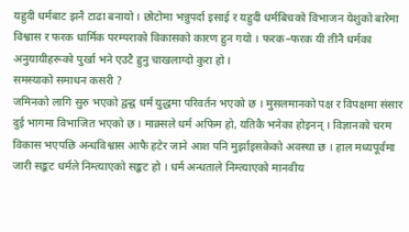यहुदी धर्मबाट झनै टाढा बनायो । छोटोमा भन्नुपर्दा इसाई र यहुदी धर्मबिचको विभाजन येशुको बारेमा विश्वास र फरक धार्मिक परम्पराको विकासको कारण हुन गयो । फरक–फरक यी तीनै धर्मका अनुयायीहरूको पुर्खा भने एउटै हुनु चाखलाग्दो कुरा हो ।
समस्याको समाधन कसरी ?
जमिनको लागि सुरु भएको द्वन्द्व धर्म युद्धमा परिवर्तन भएको छ । मुसलमानको पक्ष र विपक्षमा संसार दुई भागमा विभाजित भएको छ । माक्र्सले धर्म अफिम हो, यतिकै भनेका होइनन् । विज्ञानको चरम विकास भएपछि अन्धविश्वास आफै हटेर जाने आश पनि मुर्झाइसकेको अवस्था छ । हाल मध्यपूर्वमा जारी सङ्कट धर्मले निम्त्याएको सङ्कट हो । धर्म अन्धताले निम्त्याएको मानवीय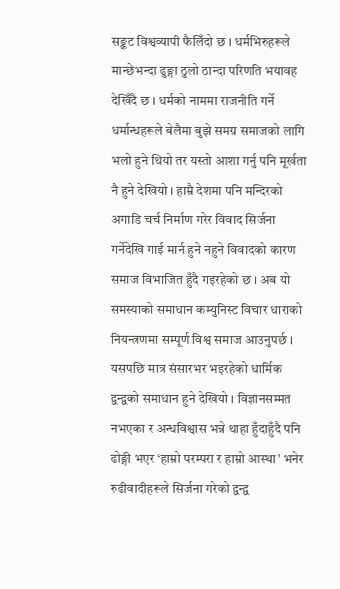सङ्कट विश्वव्यापी फैलिँदो छ । धर्मभिरुहरूले मान्छेभन्दा ढुङ्गा ठुलो ठान्दा परिणति भयावह देखिँदै छ । धर्मको नाममा राजनीति गर्ने धर्मान्धहरूले बेलैमा बुझे समग्र समाजको लागि भलो हुने थियो तर यस्तो आशा गर्नु पनि मूर्खता नै हुने देखियो । हाम्रै देशमा पनि मन्दिरको अगाडि चर्च निर्माण गरेर विवाद सिर्जना गर्नेदेखि गाई मार्न हुने नहुने विवादको कारण समाज विभाजित हुँदै गइरहेको छ । अब यो समस्याको समाधान कम्युनिस्ट विचार धाराको नियन्त्रणमा सम्पूर्ण विश्व समाज आउनुपर्छ । यसपछि मात्र संसारभर भइरहेको धार्मिक द्वन्द्वको समाधान हुने देखियो । विज्ञानसम्मत नभएका र अन्धविश्वास भन्ने थाहा हुँदाहुँदै पनि ढोङ्गी भएर ‘हाम्रो परम्परा र हाम्रो आस्था’ भनेर रुढीवादीहरूले सिर्जना गरेको द्वन्द्व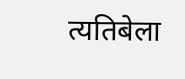त्यतिबेला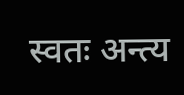स्वतः अन्त्य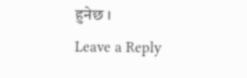हुनेछ ।
Leave a Reply